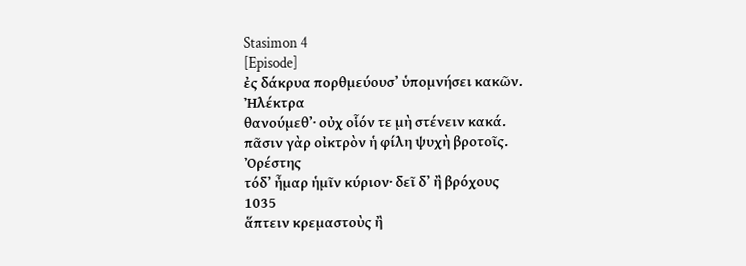Stasimon 4
[Episode]
ἐς δάκρυα πορθμεύουσʼ ὑπομνήσει κακῶν.
Ἠλέκτρα
θανούμεθʼ· οὐχ οἷόν τε μὴ στένειν κακά.
πᾶσιν γὰρ οἰκτρὸν ἡ φίλη ψυχὴ βροτοῖς.
Ὀρέστης
τόδʼ ἦμαρ ἡμῖν κύριον· δεῖ δʼ ἢ βρόχους
1035
ἅπτειν κρεμαστοὺς ἢ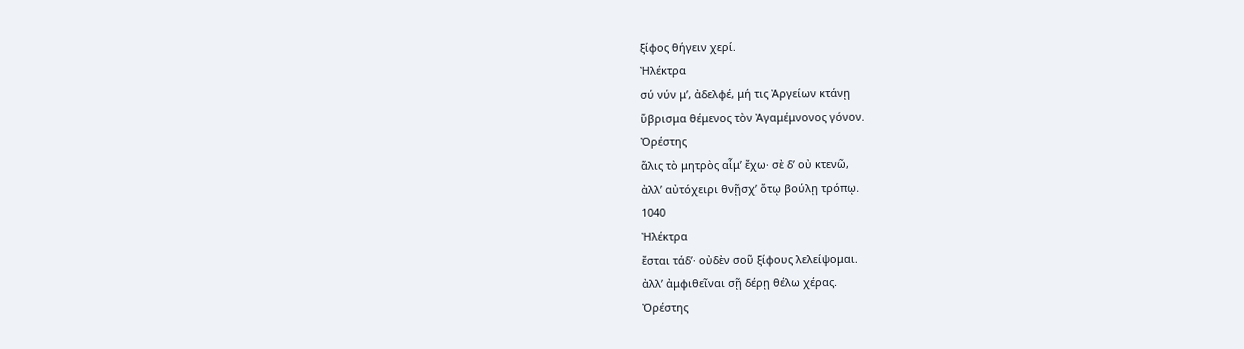ξίφος θήγειν χερί.
Ἠλέκτρα
σύ νύν μʼ, ἀδελφέ, μή τις Ἀργείων κτάνῃ
ὕβρισμα θέμενος τὸν Ἀγαμέμνονος γόνον.
Ὀρέστης
ἅλις τὸ μητρὸς αἷμʼ ἔχω· σὲ δʼ οὐ κτενῶ,
ἀλλʼ αὐτόχειρι θνῇσχʼ ὅτῳ βούλῃ τρόπῳ.
1040
Ἠλέκτρα
ἔσται τάδʼ· οὐδὲν σοῦ ξίφους λελείψομαι.
ἀλλʼ ἀμφιθεῖναι σῇ δέρῃ θέλω χέρας.
Ὀρέστης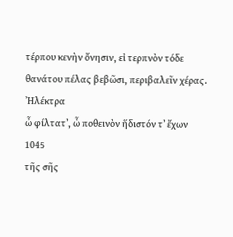τέρπου κενὴν ὄνησιν, εἰ τερπνὸν τόδε
θανάτου πέλας βεβῶσι, περιβαλεῖν χέρας.
Ἠλέκτρα
ὦ φίλτατʼ, ὦ ποθεινὸν ἥδιστόν τʼ ἔχων
1045
τῆς σῆς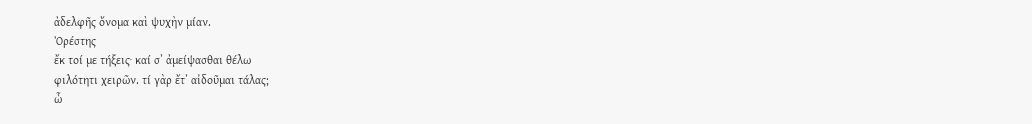ἀδελφῆς ὄνομα καὶ ψυχὴν μίαν.
Ὀρέστης
ἔκ τοί με τήξεις· καί σʼ ἀμείψασθαι θέλω
φιλότητι χειρῶν. τί γὰρ ἔτʼ αἰδοῦμαι τάλας;
ὦ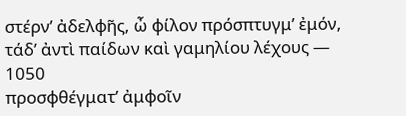στέρνʼ ἀδελφῆς, ὦ φίλον πρόσπτυγμʼ ἐμόν,
τάδʼ ἀντὶ παίδων καὶ γαμηλίου λέχους —
1050
προσφθέγματʼ ἀμφοῖν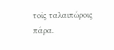τοῖς ταλαιπώροις πάρα.